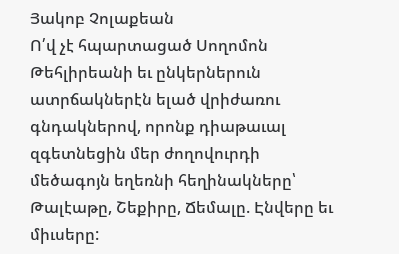Յակոբ Չոլաքեան
Ո՛վ չէ հպարտացած Սողոմոն Թեհլիրեանի եւ ընկերներուն ատրճակներէն ելած վրիժառու գնդակներով, որոնք դիաթաւալ զգետնեցին մեր ժողովուրդի մեծագոյն եղեռնի հեղինակները՝ Թալէաթը, Շեքիրը, Ճեմալը. Էնվերը եւ միւսերը: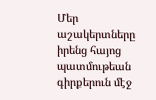Մեր աշակերտները իրենց հայոց պատմութեան գիրքերուն մէջ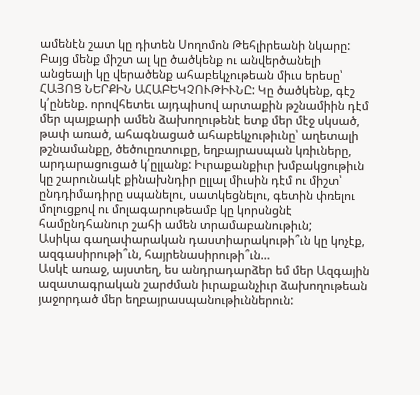ամենէն շատ կը դիտեն Սողոմոն Թեհլիրեանի նկարը:
Բայց մենք միշտ ալ կը ծածկենք ու անվերծանելի անցեալի կը վերածենք ահաբեկչութեան միւս երեսը՝ ՀԱՅՈՑ ՆԵՐՔԻՆ ԱՀԱԲԵԿՉՈՒԹԻՒՆԸ: Կը ծածկենք, գէշ կ՛ընենք. որովհետեւ այդպիսով արտաքին թշնամիին դէմ մեր պայքարի ամեն ձախողութենէ ետք մեր մէջ սկսած, թափ առած, ահագնացած ահաբեկչութիւնը՝ աղետալի թշնամանքը, ծեծուըռտուքը, եղբայրասպան կռիւները, արդարացուցած կ՛ըլլանք: Իւրաքանքիւր խմբակցութիւն կը շարունակէ քինախնդիր ըլլալ միւսին դէմ ու միշտ՝ ընդդիմադիրը սպանելու, սատկեցնելու, գետին փռելու մոլուցքով ու մոլագարութեամբ կը կորսնցնէ համընդհանուր շահի ամեն տրամաբանութիւն;
Ասիկա գաղափարական դաստիարակութի՞ւն կը կոչէք, ազգասիրութի՞ւն, հայրենասիրութի՞ւն…
Ասկէ առաջ, այստեղ, ես անդրադարձեր եմ մեր Ազգային ազատագրական շարժման իւրաքանչիւր ձախողութեան յաջորդած մեր եղբայրասպանութիւններուն: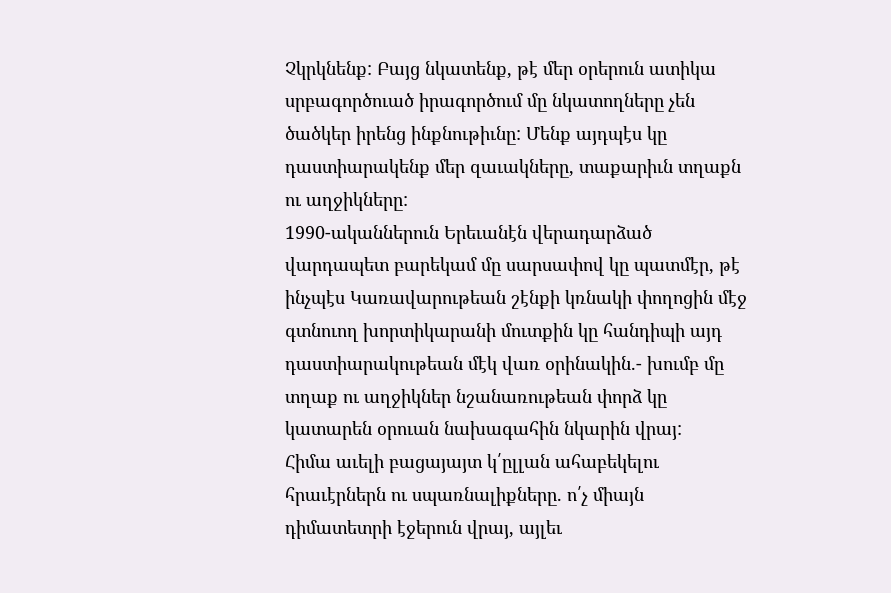Չկրկնենք: Բայց նկատենք, թէ մեր օրերուն ատիկա սրբագործուած իրագործում մը նկատողները չեն ծածկեր իրենց ինքնութիւնը: Մենք այդպէս կը դաստիարակենք մեր զաւակները, տաքարիւն տղաքն ու աղջիկները:
1990-ականներուն Երեւանէն վերադարձած վարդապետ բարեկամ մը սարսափով կը պատմէր, թէ ինչպէս Կառավարութեան շէնքի կռնակի փողոցին մէջ գտնուող խորտիկարանի մուտքին կը հանդիպի այդ դաստիարակութեան մէկ վառ օրինակին.- խումբ մը տղաք ու աղջիկներ նշանառութեան փորձ կը կատարեն օրուան նախագահին նկարին վրայ:
Հիմա աւելի բացայայտ կ՛ըլլան ահաբեկելու հրաւէրներն ու սպառնալիքները. ո՛չ միայն դիմատետրի էջերուն վրայ, այլեւ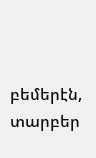բեմերէն, տարբեր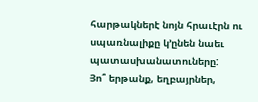հարթակներէ նոյն հրաւէրն ու սպառնալիքը կ’ընեն նաեւ պատասխանատուները:
Յո՞ երթանք, եղբայրներ,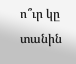ո՞ւր կը տանին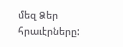մեզ Ձեր հրաւէրները: